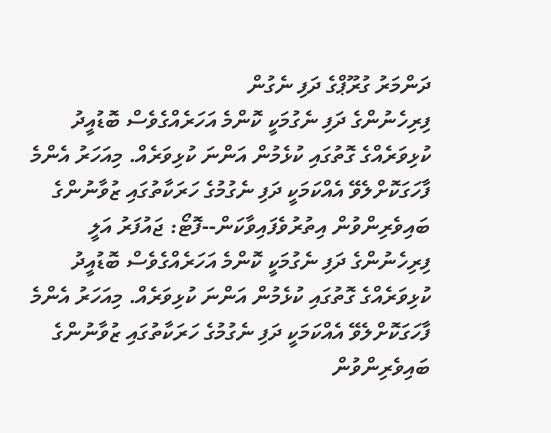ދަންމަރު ގުރޫޕްގެ ދަފި ނެގުން
ފިރިހެނުންގެ ދަފި ނެގުމަކީ ކޮންމެ އަހަރެއްގެވެސް ބޮޑުއީދު ކުޅިވަރެއްގެ ގޮތުގައި ކުޅެމުން އަންނަ ކުޅިވަރެއް. މިއަހަރު އެންމެ ފާހަގަކޮށްލެވޭ އެއްކަމަކީ ދަފި ނެގުމުގެ ހަރަކާތުގައި ޒުވާނުންގެ ބައިވެރިންވުން އިތުރުވެފައިވާކަން--ފޮޓޯ: ޖައުފަރު އަލީ
ފިރިހެނުންގެ ދަފި ނެގުމަކީ ކޮންމެ އަހަރެއްގެވެސް ބޮޑުއީދު ކުޅިވަރެއްގެ ގޮތުގައި ކުޅެމުން އަންނަ ކުޅިވަރެއް. މިއަހަރު އެންމެ ފާހަގަކޮށްލެވޭ އެއްކަމަކީ ދަފި ނެގުމުގެ ހަރަކާތުގައި ޒުވާނުންގެ ބައިވެރިންވުން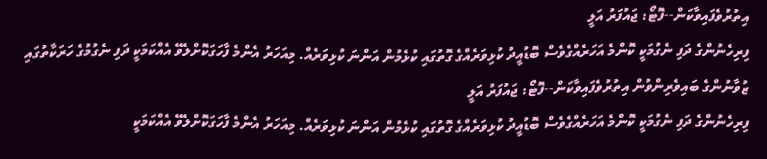އިތުރުވެފައިވާކަން--ފޮޓޯ: ޖައުފަރު އަލީ
ފިރިހެނުންގެ ދަފި ނެގުމަކީ ކޮންމެ އަހަރެއްގެވެސް ބޮޑުއީދު ކުޅިވަރެއްގެ ގޮތުގައި ކުޅެމުން އަންނަ ކުޅިވަރެއް. މިއަހަރު އެންމެ ފާހަގަކޮށްލެވޭ އެއްކަމަކީ ދަފި ނެގުމުގެ ހަރަކާތުގައި ޒުވާނުންގެ ބައިވެރިންވުން އިތުރުވެފައިވާކަން--ފޮޓޯ: ޖައުފަރު އަލީ
ފިރިހެނުންގެ ދަފި ނެގުމަކީ ކޮންމެ އަހަރެއްގެވެސް ބޮޑުއީދު ކުޅިވަރެއްގެ ގޮތުގައި ކުޅެމުން އަންނަ ކުޅިވަރެއް. މިއަހަރު އެންމެ ފާހަގަކޮށްލެވޭ އެއްކަމަކީ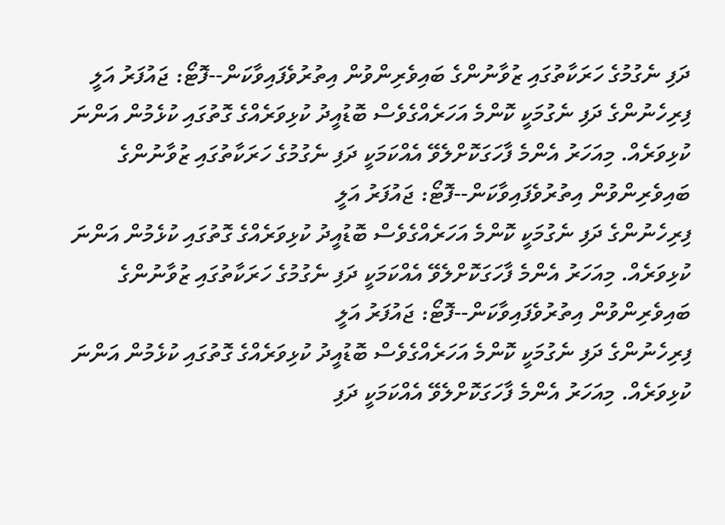ދަފި ނެގުމުގެ ހަރަކާތުގައި ޒުވާނުންގެ ބައިވެރިންވުން އިތުރުވެފައިވާކަން--ފޮޓޯ: ޖައުފަރު އަލީ
ފިރިހެނުންގެ ދަފި ނެގުމަކީ ކޮންމެ އަހަރެއްގެވެސް ބޮޑުއީދު ކުޅިވަރެއްގެ ގޮތުގައި ކުޅެމުން އަންނަ ކުޅިވަރެއް. މިއަހަރު އެންމެ ފާހަގަކޮށްލެވޭ އެއްކަމަކީ ދަފި ނެގުމުގެ ހަރަކާތުގައި ޒުވާނުންގެ ބައިވެރިންވުން އިތުރުވެފައިވާކަން--ފޮޓޯ: ޖައުފަރު އަލީ
ފިރިހެނުންގެ ދަފި ނެގުމަކީ ކޮންމެ އަހަރެއްގެވެސް ބޮޑުއީދު ކުޅިވަރެއްގެ ގޮތުގައި ކުޅެމުން އަންނަ ކުޅިވަރެއް. މިއަހަރު އެންމެ ފާހަގަކޮށްލެވޭ އެއްކަމަކީ ދަފި ނެގުމުގެ ހަރަކާތުގައި ޒުވާނުންގެ ބައިވެރިންވުން އިތުރުވެފައިވާކަން--ފޮޓޯ: ޖައުފަރު އަލީ
ފިރިހެނުންގެ ދަފި ނެގުމަކީ ކޮންމެ އަހަރެއްގެވެސް ބޮޑުއީދު ކުޅިވަރެއްގެ ގޮތުގައި ކުޅެމުން އަންނަ ކުޅިވަރެއް. މިއަހަރު އެންމެ ފާހަގަކޮށްލެވޭ އެއްކަމަކީ ދަފި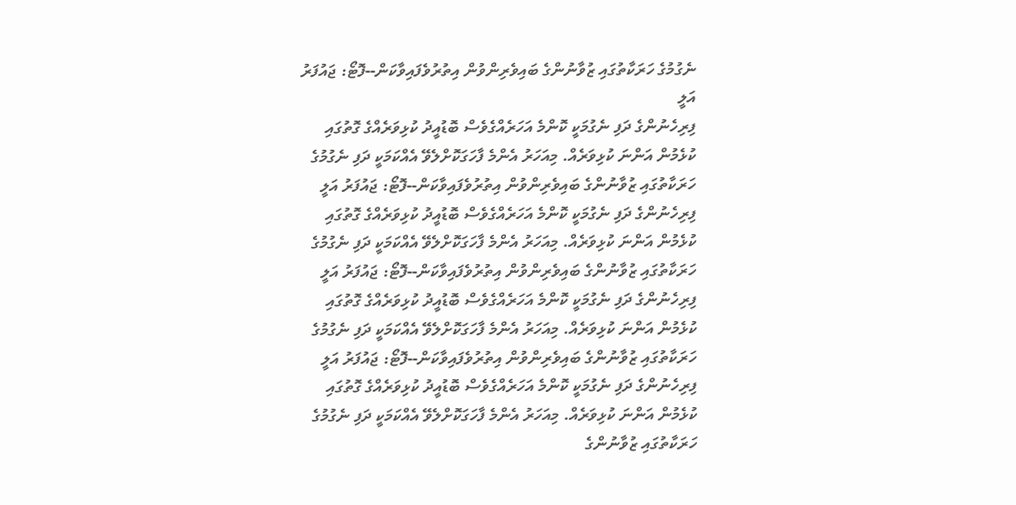ނެގުމުގެ ހަރަކާތުގައި ޒުވާނުންގެ ބައިވެރިންވުން އިތުރުވެފައިވާކަން--ފޮޓޯ: ޖައުފަރު އަލީ
ފިރިހެނުންގެ ދަފި ނެގުމަކީ ކޮންމެ އަހަރެއްގެވެސް ބޮޑުއީދު ކުޅިވަރެއްގެ ގޮތުގައި ކުޅެމުން އަންނަ ކުޅިވަރެއް. މިއަހަރު އެންމެ ފާހަގަކޮށްލެވޭ އެއްކަމަކީ ދަފި ނެގުމުގެ ހަރަކާތުގައި ޒުވާނުންގެ ބައިވެރިންވުން އިތުރުވެފައިވާކަން--ފޮޓޯ: ޖައުފަރު އަލީ
ފިރިހެނުންގެ ދަފި ނެގުމަކީ ކޮންމެ އަހަރެއްގެވެސް ބޮޑުއީދު ކުޅިވަރެއްގެ ގޮތުގައި ކުޅެމުން އަންނަ ކުޅިވަރެއް. މިއަހަރު އެންމެ ފާހަގަކޮށްލެވޭ އެއްކަމަކީ ދަފި ނެގުމުގެ ހަރަކާތުގައި ޒުވާނުންގެ ބައިވެރިންވުން އިތުރުވެފައިވާކަން--ފޮޓޯ: ޖައުފަރު އަލީ
ފިރިހެނުންގެ ދަފި ނެގުމަކީ ކޮންމެ އަހަރެއްގެވެސް ބޮޑުއީދު ކުޅިވަރެއްގެ ގޮތުގައި ކުޅެމުން އަންނަ ކުޅިވަރެއް. މިއަހަރު އެންމެ ފާހަގަކޮށްލެވޭ އެއްކަމަކީ ދަފި ނެގުމުގެ ހަރަކާތުގައި ޒުވާނުންގެ ބައިވެރިންވުން އިތުރުވެފައިވާކަން--ފޮޓޯ: ޖައުފަރު އަލީ
ފިރިހެނުންގެ ދަފި ނެގުމަކީ ކޮންމެ އަހަރެއްގެވެސް ބޮޑުއީދު ކުޅިވަރެއްގެ ގޮތުގައި ކުޅެމުން އަންނަ ކުޅިވަރެއް. މިއަހަރު އެންމެ ފާހަގަކޮށްލެވޭ އެއްކަމަކީ ދަފި ނެގުމުގެ ހަރަކާތުގައި ޒުވާނުންގެ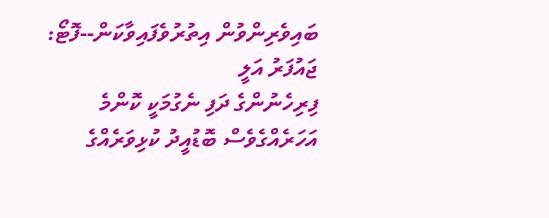ބައިވެރިންވުން އިތުރުވެފައިވާކަން--ފޮޓޯ: ޖައުފަރު އަލީ
ފިރިހެނުންގެ ދަފި ނެގުމަކީ ކޮންމެ އަހަރެއްގެވެސް ބޮޑުއީދު ކުޅިވަރެއްގެ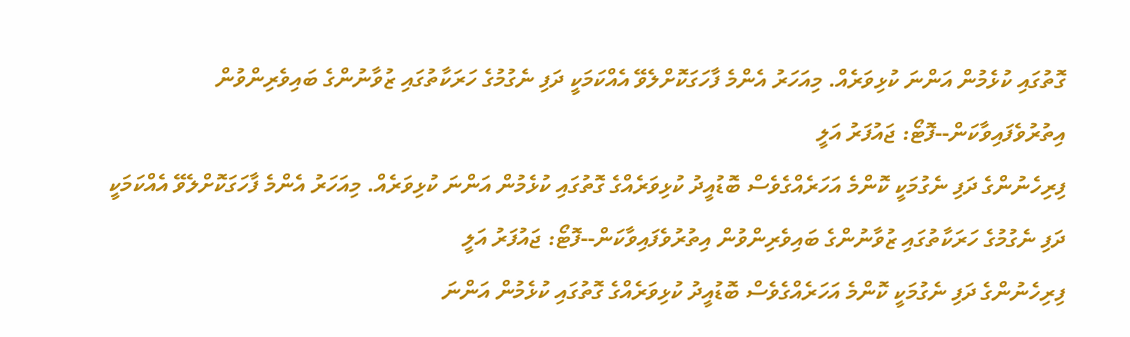ގޮތުގައި ކުޅެމުން އަންނަ ކުޅިވަރެއް. މިއަހަރު އެންމެ ފާހަގަކޮށްލެވޭ އެއްކަމަކީ ދަފި ނެގުމުގެ ހަރަކާތުގައި ޒުވާނުންގެ ބައިވެރިންވުން އިތުރުވެފައިވާކަން--ފޮޓޯ: ޖައުފަރު އަލީ
ފިރިހެނުންގެ ދަފި ނެގުމަކީ ކޮންމެ އަހަރެއްގެވެސް ބޮޑުއީދު ކުޅިވަރެއްގެ ގޮތުގައި ކުޅެމުން އަންނަ ކުޅިވަރެއް. މިއަހަރު އެންމެ ފާހަގަކޮށްލެވޭ އެއްކަމަކީ ދަފި ނެގުމުގެ ހަރަކާތުގައި ޒުވާނުންގެ ބައިވެރިންވުން އިތުރުވެފައިވާކަން--ފޮޓޯ: ޖައުފަރު އަލީ
ފިރިހެނުންގެ ދަފި ނެގުމަކީ ކޮންމެ އަހަރެއްގެވެސް ބޮޑުއީދު ކުޅިވަރެއްގެ ގޮތުގައި ކުޅެމުން އަންނަ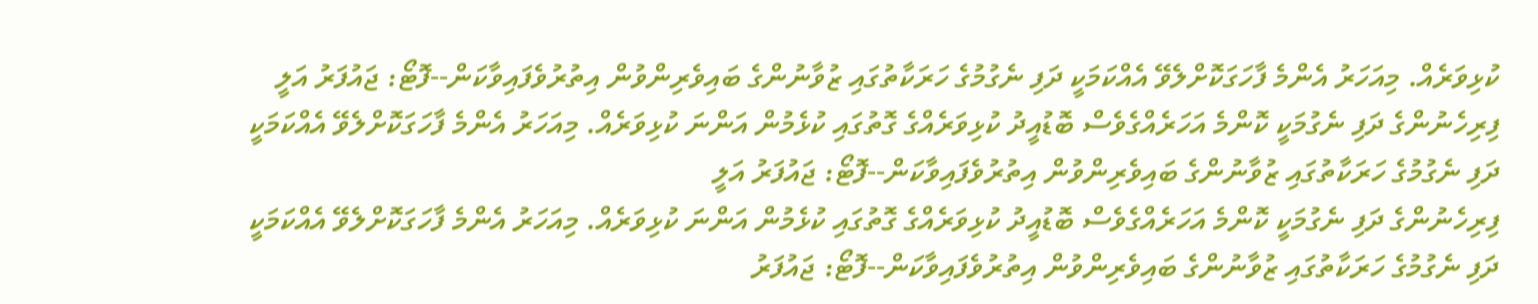ކުޅިވަރެއް. މިއަހަރު އެންމެ ފާހަގަކޮށްލެވޭ އެއްކަމަކީ ދަފި ނެގުމުގެ ހަރަކާތުގައި ޒުވާނުންގެ ބައިވެރިންވުން އިތުރުވެފައިވާކަން--ފޮޓޯ: ޖައުފަރު އަލީ
ފިރިހެނުންގެ ދަފި ނެގުމަކީ ކޮންމެ އަހަރެއްގެވެސް ބޮޑުއީދު ކުޅިވަރެއްގެ ގޮތުގައި ކުޅެމުން އަންނަ ކުޅިވަރެއް. މިއަހަރު އެންމެ ފާހަގަކޮށްލެވޭ އެއްކަމަކީ ދަފި ނެގުމުގެ ހަރަކާތުގައި ޒުވާނުންގެ ބައިވެރިންވުން އިތުރުވެފައިވާކަން--ފޮޓޯ: ޖައުފަރު އަލީ
ފިރިހެނުންގެ ދަފި ނެގުމަކީ ކޮންމެ އަހަރެއްގެވެސް ބޮޑުއީދު ކުޅިވަރެއްގެ ގޮތުގައި ކުޅެމުން އަންނަ ކުޅިވަރެއް. މިއަހަރު އެންމެ ފާހަގަކޮށްލެވޭ އެއްކަމަކީ ދަފި ނެގުމުގެ ހަރަކާތުގައި ޒުވާނުންގެ ބައިވެރިންވުން އިތުރުވެފައިވާކަން--ފޮޓޯ: ޖައުފަރު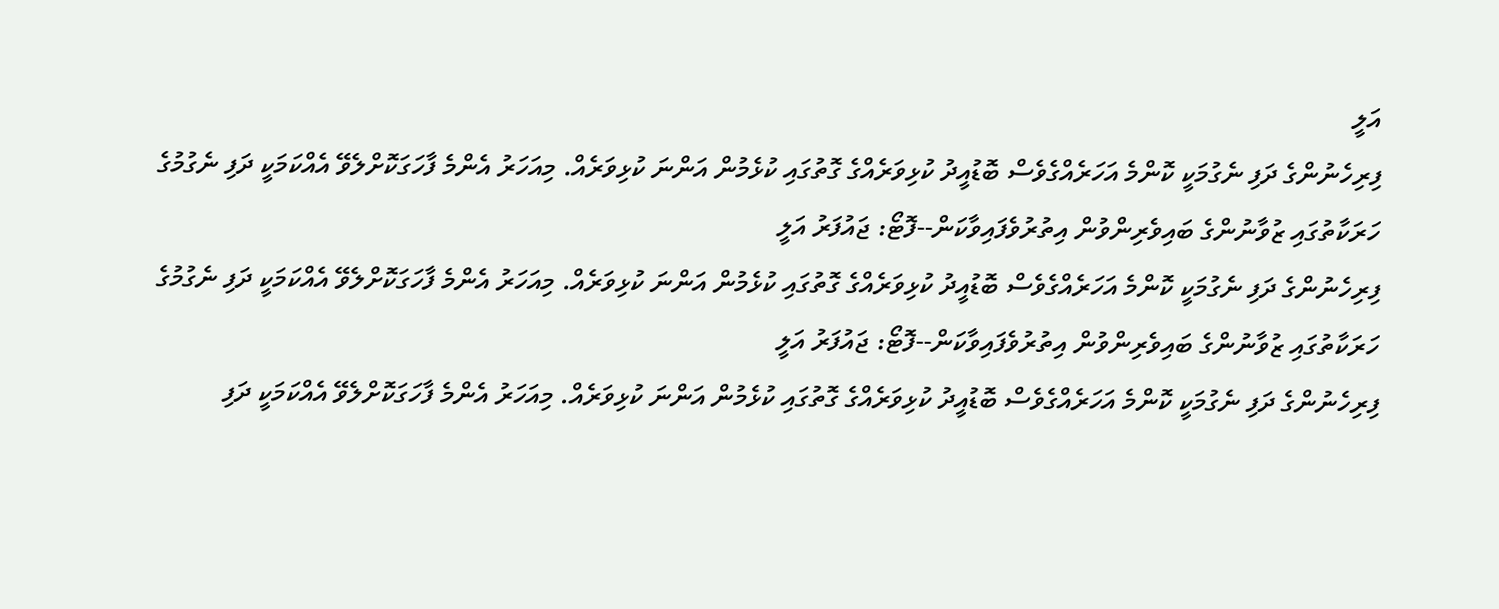އަލީ
ފިރިހެނުންގެ ދަފި ނެގުމަކީ ކޮންމެ އަހަރެއްގެވެސް ބޮޑުއީދު ކުޅިވަރެއްގެ ގޮތުގައި ކުޅެމުން އަންނަ ކުޅިވަރެއް. މިއަހަރު އެންމެ ފާހަގަކޮށްލެވޭ އެއްކަމަކީ ދަފި ނެގުމުގެ ހަރަކާތުގައި ޒުވާނުންގެ ބައިވެރިންވުން އިތުރުވެފައިވާކަން--ފޮޓޯ: ޖައުފަރު އަލީ
ފިރިހެނުންގެ ދަފި ނެގުމަކީ ކޮންމެ އަހަރެއްގެވެސް ބޮޑުއީދު ކުޅިވަރެއްގެ ގޮތުގައި ކުޅެމުން އަންނަ ކުޅިވަރެއް. މިއަހަރު އެންމެ ފާހަގަކޮށްލެވޭ އެއްކަމަކީ ދަފި ނެގުމުގެ ހަރަކާތުގައި ޒުވާނުންގެ ބައިވެރިންވުން އިތުރުވެފައިވާކަން--ފޮޓޯ: ޖައުފަރު އަލީ
ފިރިހެނުންގެ ދަފި ނެގުމަކީ ކޮންމެ އަހަރެއްގެވެސް ބޮޑުއީދު ކުޅިވަރެއްގެ ގޮތުގައި ކުޅެމުން އަންނަ ކުޅިވަރެއް. މިއަހަރު އެންމެ ފާހަގަކޮށްލެވޭ އެއްކަމަކީ ދަފި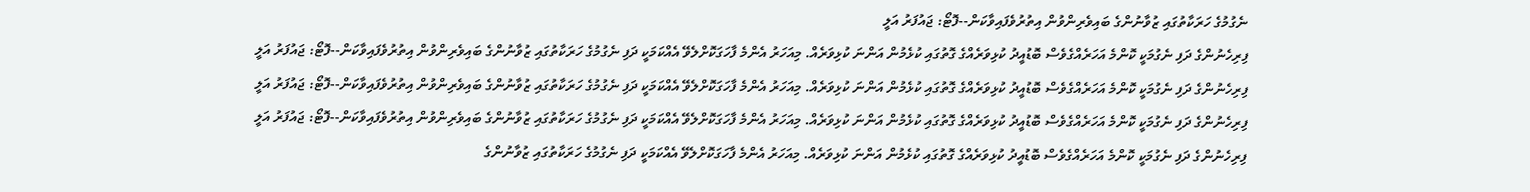ނެގުމުގެ ހަރަކާތުގައި ޒުވާނުންގެ ބައިވެރިންވުން އިތުރުވެފައިވާކަން--ފޮޓޯ: ޖައުފަރު އަލީ
ފިރިހެނުންގެ ދަފި ނެގުމަކީ ކޮންމެ އަހަރެއްގެވެސް ބޮޑުއީދު ކުޅިވަރެއްގެ ގޮތުގައި ކުޅެމުން އަންނަ ކުޅިވަރެއް. މިއަހަރު އެންމެ ފާހަގަކޮށްލެވޭ އެއްކަމަކީ ދަފި ނެގުމުގެ ހަރަކާތުގައި ޒުވާނުންގެ ބައިވެރިންވުން އިތުރުވެފައިވާކަން--ފޮޓޯ: ޖައުފަރު އަލީ
ފިރިހެނުންގެ ދަފި ނެގުމަކީ ކޮންމެ އަހަރެއްގެވެސް ބޮޑުއީދު ކުޅިވަރެއްގެ ގޮތުގައި ކުޅެމުން އަންނަ ކުޅިވަރެއް. މިއަހަރު އެންމެ ފާހަގަކޮށްލެވޭ އެއްކަމަކީ ދަފި ނެގުމުގެ ހަރަކާތުގައި ޒުވާނުންގެ ބައިވެރިންވުން އިތުރުވެފައިވާކަން--ފޮޓޯ: ޖައުފަރު އަލީ
ފިރިހެނުންގެ ދަފި ނެގުމަކީ ކޮންމެ އަހަރެއްގެވެސް ބޮޑުއީދު ކުޅިވަރެއްގެ ގޮތުގައި ކުޅެމުން އަންނަ ކުޅިވަރެއް. މިއަހަރު އެންމެ ފާހަގަކޮށްލެވޭ އެއްކަމަކީ ދަފި ނެގުމުގެ ހަރަކާތުގައި ޒުވާނުންގެ ބައިވެރިންވުން އިތުރުވެފައިވާކަން--ފޮޓޯ: ޖައުފަރު އަލީ
ފިރިހެނުންގެ ދަފި ނެގުމަކީ ކޮންމެ އަހަރެއްގެވެސް ބޮޑުއީދު ކުޅިވަރެއްގެ ގޮތުގައި ކުޅެމުން އަންނަ ކުޅިވަރެއް. މިއަހަރު އެންމެ ފާހަގަކޮށްލެވޭ އެއްކަމަކީ ދަފި ނެގުމުގެ ހަރަކާތުގައި ޒުވާނުންގެ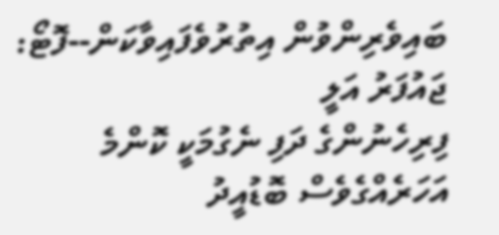ބައިވެރިންވުން އިތުރުވެފައިވާކަން--ފޮޓޯ: ޖައުފަރު އަލީ
ފިރިހެނުންގެ ދަފި ނެގުމަކީ ކޮންމެ އަހަރެއްގެވެސް ބޮޑުއީދު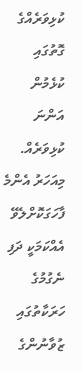ކުޅިވަރެއްގެ ގޮތުގައި ކުޅެމުން އަންނަ ކުޅިވަރެއް. މިއަހަރު އެންމެ ފާހަގަކޮށްލެވޭ އެއްކަމަކީ ދަފި ނެގުމުގެ ހަރަކާތުގައި ޒުވާނުންގެ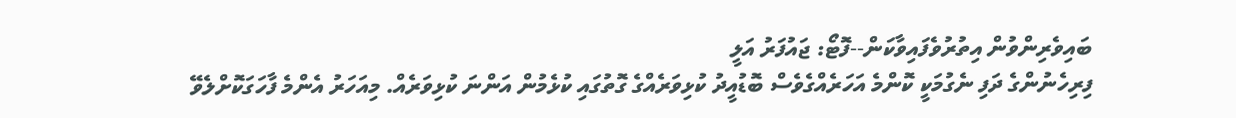ބައިވެރިންވުން އިތުރުވެފައިވާކަން--ފޮޓޯ: ޖައުފަރު އަލީ
ފިރިހެނުންގެ ދަފި ނެގުމަކީ ކޮންމެ އަހަރެއްގެވެސް ބޮޑުއީދު ކުޅިވަރެއްގެ ގޮތުގައި ކުޅެމުން އަންނަ ކުޅިވަރެއް. މިއަހަރު އެންމެ ފާހަގަކޮށްލެވޭ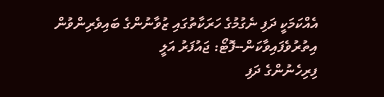އެއްކަމަކީ ދަފި ނެގުމުގެ ހަރަކާތުގައި ޒުވާނުންގެ ބައިވެރިންވުން އިތުރުވެފައިވާކަން--ފޮޓޯ: ޖައުފަރު އަލީ
ފިރިހެނުންގެ ދަފި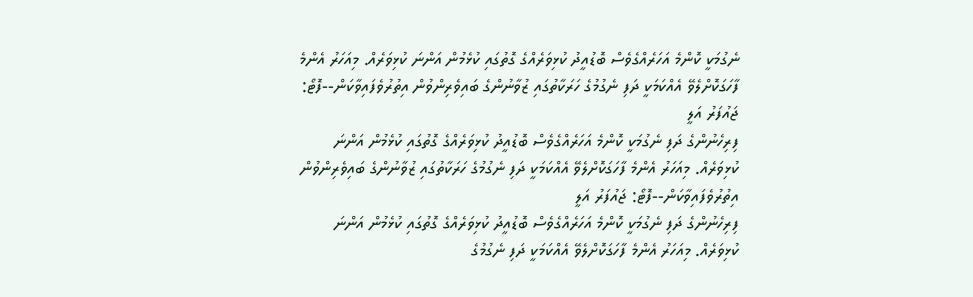ނެގުމަކީ ކޮންމެ އަހަރެއްގެވެސް ބޮޑުއީދު ކުޅިވަރެއްގެ ގޮތުގައި ކުޅެމުން އަންނަ ކުޅިވަރެއް. މިއަހަރު އެންމެ ފާހަގަކޮށްލެވޭ އެއްކަމަކީ ދަފި ނެގުމުގެ ހަރަކާތުގައި ޒުވާނުންގެ ބައިވެރިންވުން އިތުރުވެފައިވާކަން--ފޮޓޯ: ޖައުފަރު އަލީ
ފިރިހެނުންގެ ދަފި ނެގުމަކީ ކޮންމެ އަހަރެއްގެވެސް ބޮޑުއީދު ކުޅިވަރެއްގެ ގޮތުގައި ކުޅެމުން އަންނަ ކުޅިވަރެއް. މިއަހަރު އެންމެ ފާހަގަކޮށްލެވޭ އެއްކަމަކީ ދަފި ނެގުމުގެ ހަރަކާތުގައި ޒުވާނުންގެ ބައިވެރިންވުން އިތުރުވެފައިވާކަން--ފޮޓޯ: ޖައުފަރު އަލީ
ފިރިހެނުންގެ ދަފި ނެގުމަކީ ކޮންމެ އަހަރެއްގެވެސް ބޮޑުއީދު ކުޅިވަރެއްގެ ގޮތުގައި ކުޅެމުން އަންނަ ކުޅިވަރެއް. މިއަހަރު އެންމެ ފާހަގަކޮށްލެވޭ އެއްކަމަކީ ދަފި ނެގުމުގެ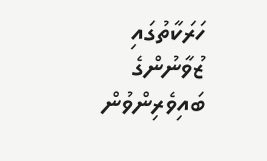ހަރަކާތުގައި ޒުވާނުންގެ ބައިވެރިންވުން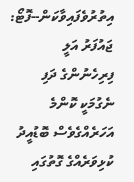އިތުރުވެފައިވާކަން--ފޮޓޯ: ޖައުފަރު އަލީ
ފިރިހެނުންގެ ދަފި ނެގުމަކީ ކޮންމެ އަހަރެއްގެވެސް ބޮޑުއީދު ކުޅިވަރެއްގެ ގޮތުގައި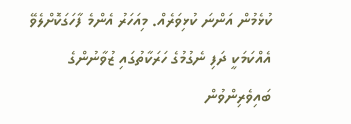ކުޅެމުން އަންނަ ކުޅިވަރެއް. މިއަހަރު އެންމެ ފާހަގަކޮށްލެވޭ އެއްކަމަކީ ދަފި ނެގުމުގެ ހަރަކާތުގައި ޒުވާނުންގެ ބައިވެރިންވުން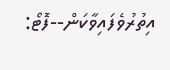އިތުރުވެފައިވާކަން--ފޮޓޯ: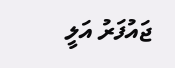ޖައުފަރު އަލީ